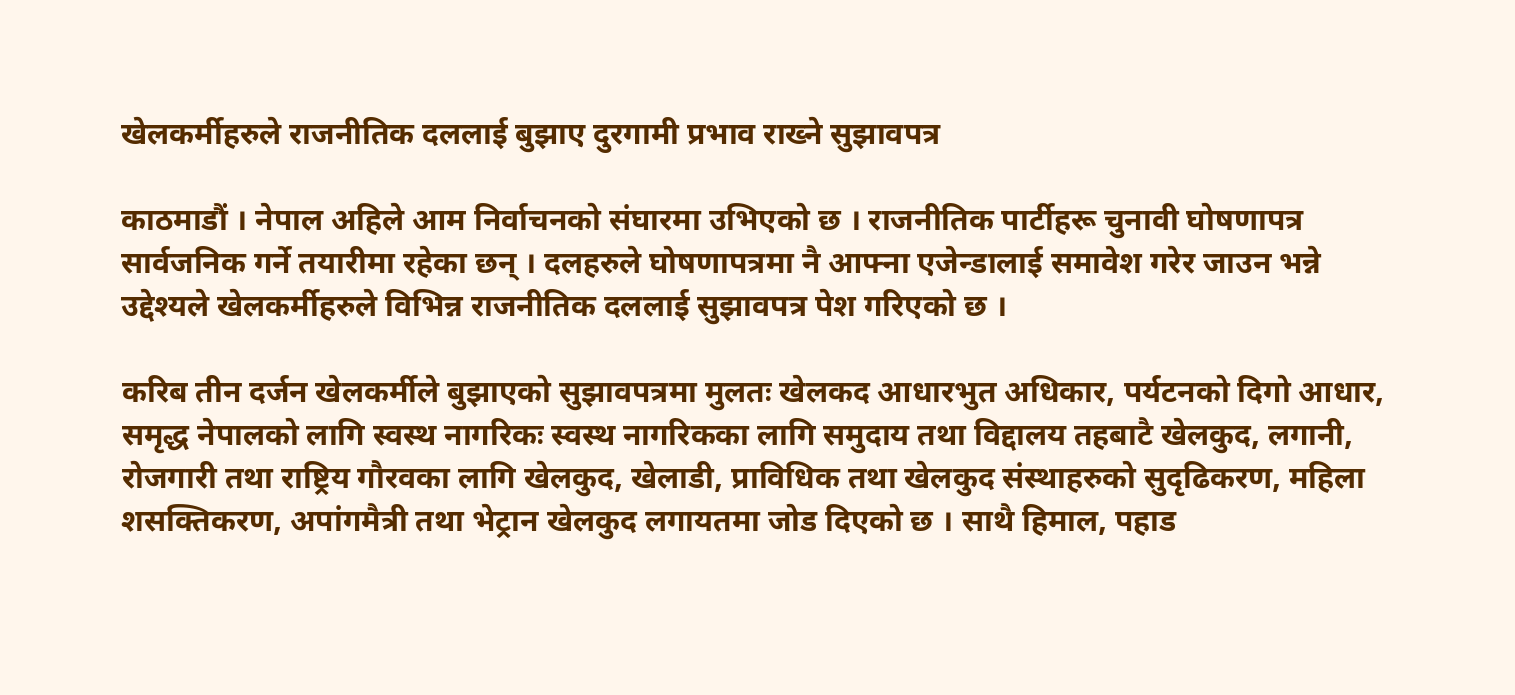खेलकर्मीहरुले राजनीतिक दललाई बुझाए दुरगामी प्रभाव राख्ने सुझावपत्र

काठमाडौं । नेपाल अहिले आम निर्वाचनको संघारमा उभिएको छ । राजनीतिक पार्टीहरू चुनावी घोषणापत्र सार्वजनिक गर्ने तयारीमा रहेका छन् । दलहरुले घोषणापत्रमा नै आफ्ना एजेन्डालाई समावेश गरेर जाउन भन्ने उद्देश्यले खेलकर्मीहरुले विभिन्न राजनीतिक दललाई सुझावपत्र पेश गरिएको छ ।

करिब तीन दर्जन खेलकर्मीले बुझाएको सुझावपत्रमा मुलतः खेलकद आधारभुत अधिकार, पर्यटनको दिगो आधार, समृद्ध नेपालको लागि स्वस्थ नागरिकः स्वस्थ नागरिकका लागि समुदाय तथा विद्दालय तहबाटै खेलकुद, लगानी, रोजगारी तथा राष्ट्रिय गौरवका लागि खेलकुद, खेलाडी, प्राविधिक तथा खेलकुद संस्थाहरुको सुदृढिकरण, महिला शसक्तिकरण, अपांगमैत्री तथा भेट्रान खेलकुद लगायतमा जोड दिएको छ । साथै हिमाल, पहाड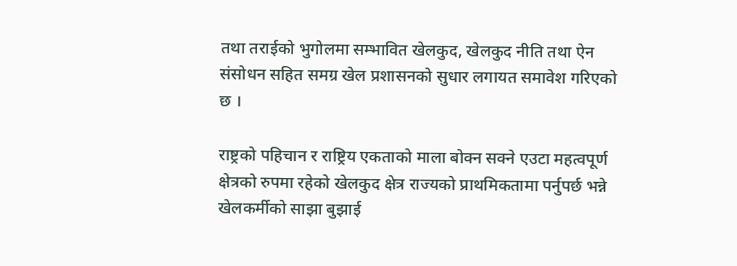तथा तराईको भुगोलमा सम्भावित खेलकुद, खेलकुद नीति तथा ऐन संसोधन सहित समग्र खेल प्रशासनको सुधार लगायत समावेश गरिएको छ ।

राष्ट्रको पहिचान र राष्ट्रिय एकताको माला बोक्न सक्ने एउटा महत्वपूर्ण क्षेत्रको रुपमा रहेको खेलकुद क्षेत्र राज्यको प्राथमिकतामा पर्नुपर्छ भन्ने खेलकर्मीको साझा बुझाई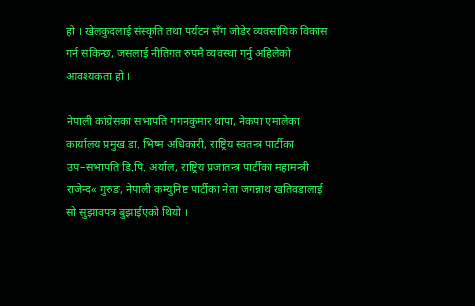हो । खेलकुदलाई संस्कृति तथा पर्यटन सँग जोडेर व्यवसायिक विकास गर्न सकिन्छ, जसलाई नीतिगत रुपमै व्यवस्था गर्नु अहिलेको आवश्यकता हो ।

नेपाली कांग्रेसका सभापति गगनकुमार थापा, नेकपा एमालेका कार्यालय प्रमुख डा. भिष्म अधिकारी, राष्ट्रिय स्वतन्त्र पार्टीका उप–सभापति डि.पि. अर्याल, राष्ट्रिय प्रजातन्त्र पार्टीका महामन्त्री राजेन्द« गुरुङ, नेपाली कम्युनिष्ट पार्टीका नेता जगन्नाथ खतिवडालाई सो सुझावपत्र बुझाईएको थियो ।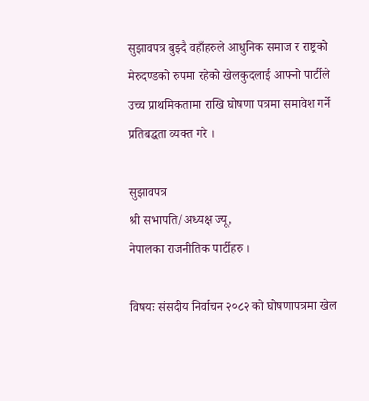सुझावपत्र बुझ्दै वहाँहरुले आधुनिक समाज र राष्ट्रको मेरुदण्डको रुपमा रहेको खेलकुदलाई आफ्नो पार्टीले उच्च प्राथमिकतामा राखि घोषणा पत्रमा समावेश गर्ने प्रतिबद्धता व्यक्त गरे ।

सुझावपत्र
श्री सभापति/अध्यक्ष ज्यू,
नेपालका राजनीतिक पार्टीहरु ।

विषयः संसदीय निर्वाचन २०८२ को घोषणापत्रमा खेल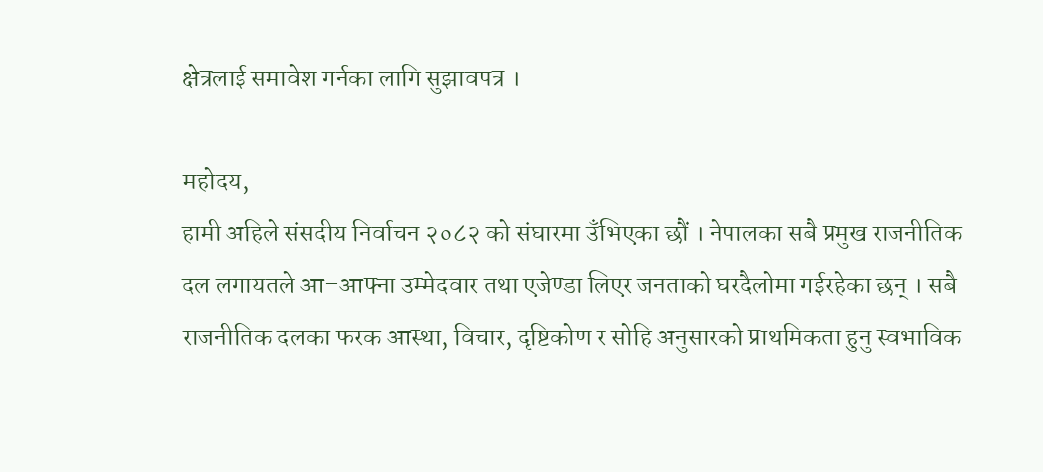क्षेत्रलाई समावेश गर्नका लागि सुझावपत्र ।

महोदय,
हामी अहिले संसदीय निर्वाचन २०८२ को संघारमा उँभिएका छौं । नेपालका सबै प्रमुख राजनीतिक दल लगायतले आ–आफ्ना उम्मेदवार तथा एजेण्डा लिएर जनताको घरदैलोमा गईरहेका छन् । सबै राजनीतिक दलका फरक आस्था, विचार, दृष्टिकोण र सोहि अनुसारको प्राथमिकता हुनु स्वभाविक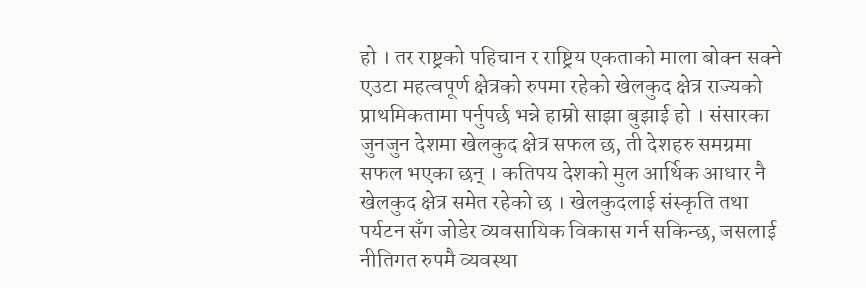हो । तर राष्ट्रको पहिचान र राष्ट्रिय एकताको माला बोक्न सक्ने एउटा महत्वपूर्ण क्षेत्रको रुपमा रहेको खेलकुद क्षेत्र राज्यको प्राथमिकतामा पर्नुपर्छ भन्ने हाम्रो साझा बुझाई हो । संसारका जुनजुन देशमा खेलकुद क्षेत्र सफल छ, ती देशहरु समग्रमा सफल भएका छन् । कतिपय देशको मुल आर्थिक आधार नै खेलकुद क्षेत्र समेत रहेको छ । खेलकुदलाई संस्कृति तथा पर्यटन सँग जोडेर व्यवसायिक विकास गर्न सकिन्छ, जसलाई नीतिगत रुपमै व्यवस्था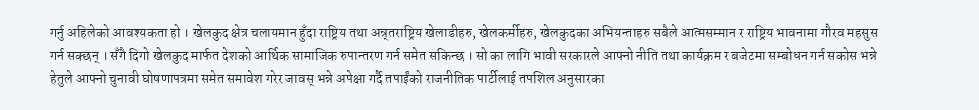गर्नु अहिलेको आवश्यकता हो । खेलकुद क्षेत्र चलायमान हुँदा राष्ट्रिय तथा अन्र्तराष्ट्रिय खेलाडीहरु, खेलकर्मीहरु, खेलकुदका अभियन्ताहरु सबैले आत्मसम्मान र राष्ट्रिय भावनामा गौरव महसुस गर्न सक्छन् । सँगै दिगो खेलकुद मार्फत देशको आर्थिक सामाजिक रुपान्तरण गर्न समेत सकिन्छ । सो का लागि भावी सरकारले आफ्नो नीति तथा कार्यक्रम र बजेटमा सम्बोधन गर्न सकोस भन्ने हेतुले आफ्नो चुनावी घोषणापत्रमा समेत समावेश गरेर जावस् भन्ने अपेक्षा गर्दै तपाईंको राजनीतिक पार्टीलाई तपशिल अनुसारका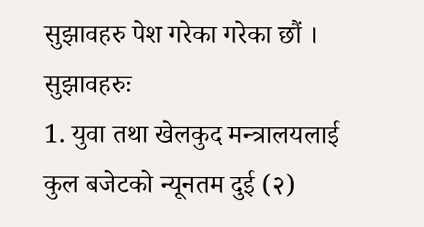सुझावहरु पेश गरेका गरेका छौं ।
सुझावहरुः
1. युवा तथा खेलकुद मन्त्रालयलाई कुल बजेटको न्यूनतम दुई (२)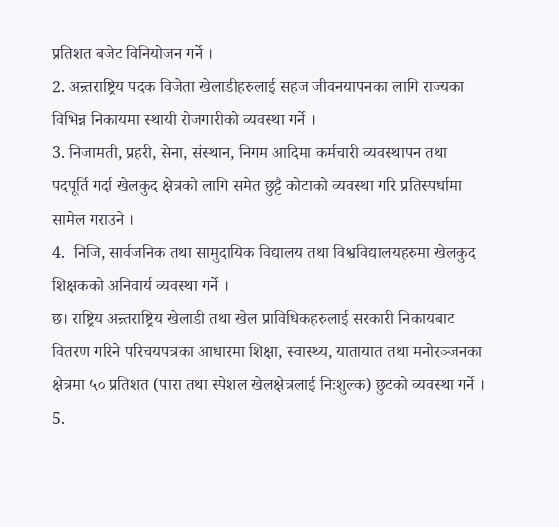प्रतिशत बजेट विनियोजन गर्ने ।
2. अन्र्तराष्ट्रिय पदक विजेता खेलाडीहरुलाई सहज जीवनयापनका लागि राज्यका विभिन्न निकायमा स्थायी रोजगारीको व्यवस्था गर्ने ।
3. निजामती, प्रहरी, सेना, संस्थान, निगम आदिमा कर्मचारी व्यवस्थापन तथा पदपूर्ति गर्दा खेलकुद क्षेत्रको लागि समेत छुट्टै कोटाको व्यवस्था गरि प्रतिस्पर्धामा सामेल गराउने ।
4.  निजि, सार्वजनिक तथा सामुदायिक विद्यालय तथा विश्वविद्यालयहरुमा खेलकुद शिक्षकको अनिवार्य व्यवस्था गर्ने ।
छ। राष्ट्रिय अन्र्तराष्ट्रिय खेलाडी तथा खेल प्राविधिकहरुलाई सरकारी निकायबाट वितरण गरिने परिचयपत्रका आधारमा शिक्षा, स्वास्थ्य, यातायात तथा मनोरञ्जनका क्षेत्रमा ५० प्रतिशत (पारा तथा स्पेशल खेलक्षेत्रलाई निःशुल्क) छुटको व्यवस्था गर्ने ।
5.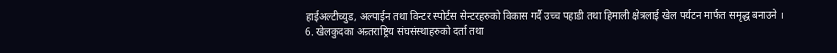हाईअल्टीच्युड, अल्पाईन तथा विन्टर स्पोर्टस सेन्टरहरुको विकास गर्दै उच्च पहाडी तथा हिमाली क्षेत्रलाई खेल पर्यटन मार्फत समृद्ध बनाउने ।
6. खेलकुदका अन्र्तराष्ट्रिय संघसंस्थाहरुको दर्ता तथा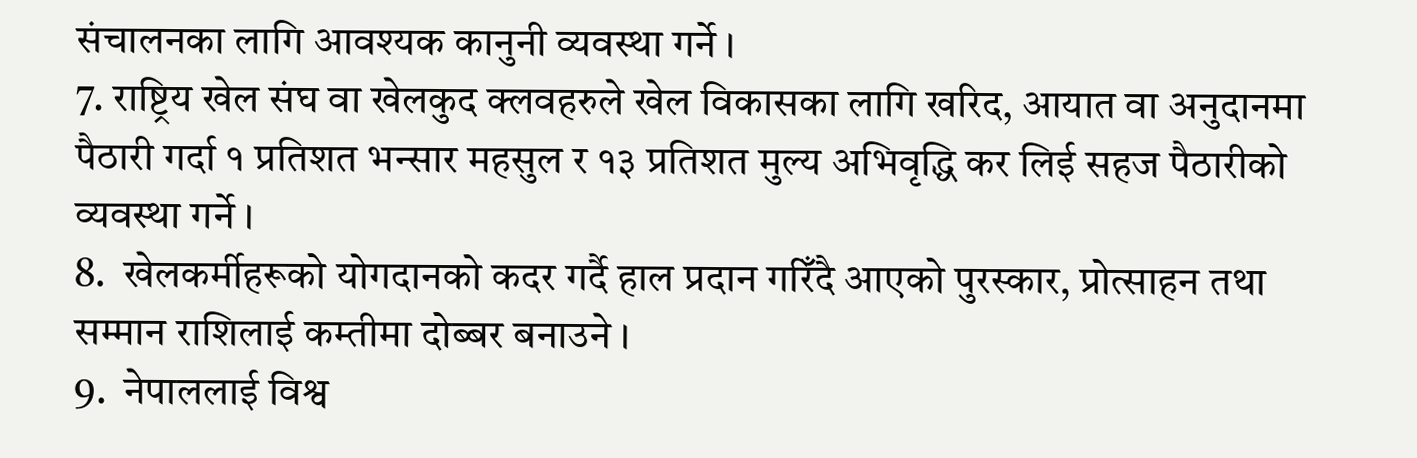संचालनका लागि आवश्यक कानुनी व्यवस्था गर्ने ।
7. राष्ट्रिय खेल संघ वा खेलकुद क्लवहरुले खेल विकासका लागि खरिद, आयात वा अनुदानमा पैठारी गर्दा १ प्रतिशत भन्सार महसुल र १३ प्रतिशत मुल्य अभिवृद्धि कर लिई सहज पैठारीको व्यवस्था गर्ने ।
8.  खेलकर्मीहरूको योगदानको कदर गर्दै हाल प्रदान गरिँदै आएको पुरस्कार, प्रोत्साहन तथा सम्मान राशिलाई कम्तीमा दोब्बर बनाउने ।
9.  नेपाललाई विश्व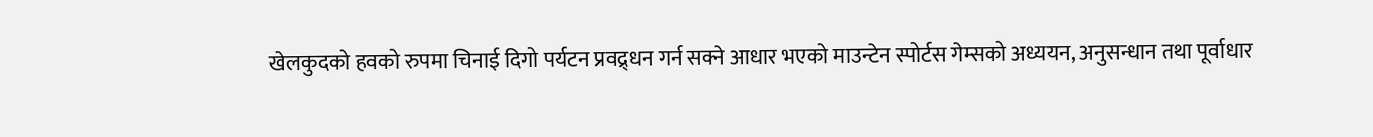खेलकुदको हवको रुपमा चिनाई दिगो पर्यटन प्रवद्र्धन गर्न सक्ने आधार भएको माउन्टेन स्पोर्टस गेम्सको अध्ययन, अनुसन्धान तथा पूर्वाधार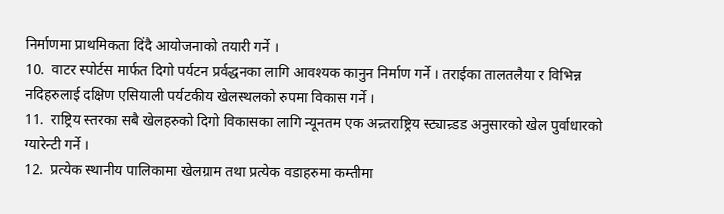निर्माणमा प्राथमिकता दिंदै आयोजनाको तयारी गर्ने ।
10.  वाटर स्पोर्टस मार्फत दिगो पर्यटन प्रर्वद्धनका लागि आवश्यक कानुन निर्माण गर्ने । तराईका तालतलैया र विभिन्न नदिहरुलाई दक्षिण एसियाली पर्यटकीय खेलस्थलको रुपमा विकास गर्ने ।
11.  राष्ट्रिय स्तरका सबै खेलहरुको दिगो विकासका लागि न्यूनतम एक अन्र्तराष्ट्रिय स्ट्यान्र्डड अनुसारको खेल पुर्वाधारको ग्यारेन्टी गर्ने ।
12.  प्रत्येक स्थानीय पालिकामा खेलग्राम तथा प्रत्येक वडाहरुमा कम्तीमा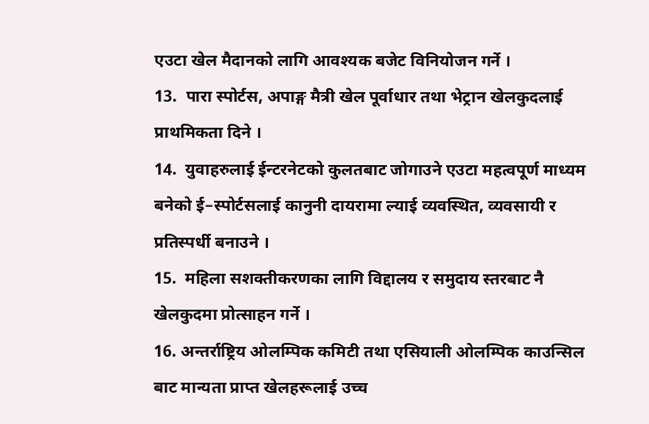एउटा खेल मैदानको लागि आवश्यक बजेट विनियोजन गर्ने ।
13.  पारा स्पोर्टस, अपाङ्ग मैत्री खेल पूर्वाधार तथा भेट्रान खेलकुदलाई प्राथमिकता दिने ।
14.  युवाहरुलाई ईन्टरनेटको कुलतबाट जोगाउने एउटा महत्वपूर्ण माध्यम बनेको ई–स्पोर्टसलाई कानुनी दायरामा ल्याई व्यवस्थित, व्यवसायी र प्रतिस्पर्धी बनाउने ।
15.  महिला सशक्तीकरणका लागि विद्दालय र समुदाय स्तरबाट नै खेलकुदमा प्रोत्साहन गर्ने ।
16. अन्तर्राष्ट्रिय ओलम्पिक कमिटी तथा एसियाली ओलम्पिक काउन्सिल बाट मान्यता प्राप्त खेलहरूलाई उच्च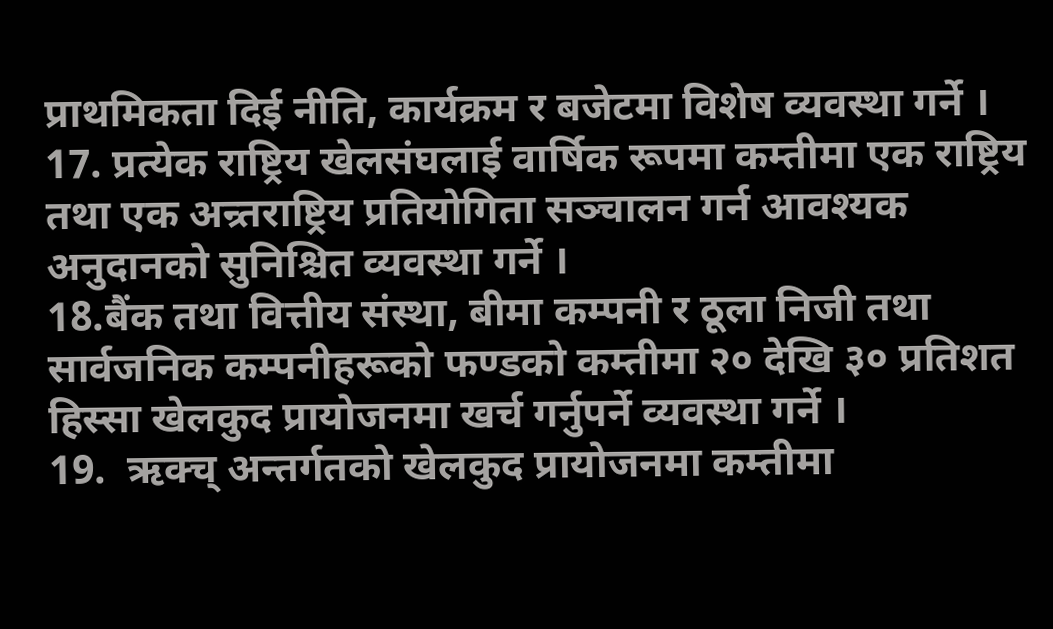प्राथमिकता दिई नीति, कार्यक्रम र बजेटमा विशेष व्यवस्था गर्ने ।
17. प्रत्येक राष्ट्रिय खेलसंघलाई वार्षिक रूपमा कम्तीमा एक राष्ट्रिय तथा एक अन्र्तराष्ट्रिय प्रतियोगिता सञ्चालन गर्न आवश्यक अनुदानको सुनिश्चित व्यवस्था गर्ने ।
18.बैंक तथा वित्तीय संस्था, बीमा कम्पनी र ठूला निजी तथा सार्वजनिक कम्पनीहरूको फण्डको कम्तीमा २० देखि ३० प्रतिशत हिस्सा खेलकुद प्रायोजनमा खर्च गर्नुपर्ने व्यवस्था गर्ने ।
19.  ऋक्च् अन्तर्गतको खेलकुद प्रायोजनमा कम्तीमा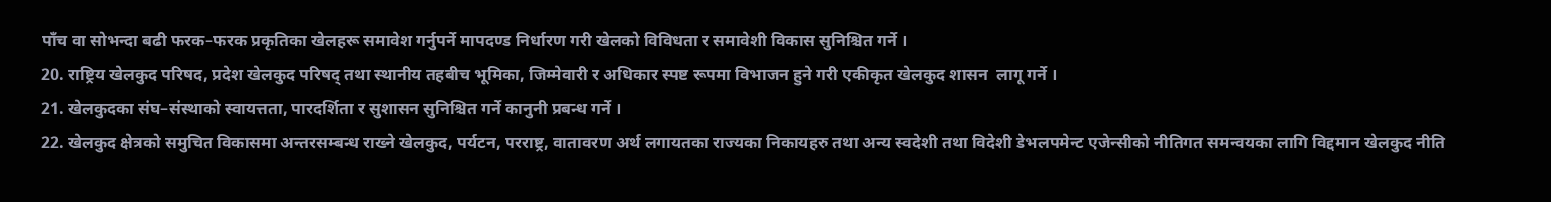पाँच वा सोभन्दा बढी फरक–फरक प्रकृतिका खेलहरू समावेश गर्नुपर्ने मापदण्ड निर्धारण गरी खेलको विविधता र समावेशी विकास सुनिश्चित गर्ने ।
20. राष्ट्रिय खेलकुद परिषद, प्रदेश खेलकुद परिषद् तथा स्थानीय तहबीच भूमिका, जिम्मेवारी र अधिकार स्पष्ट रूपमा विभाजन हुने गरी एकीकृत खेलकुद शासन  लागू गर्ने ।
21. खेलकुदका संघ–संस्थाको स्वायत्तता, पारदर्शिता र सुशासन सुनिश्चित गर्ने कानुनी प्रबन्ध गर्ने ।
22. खेलकुद क्षेत्रको समुचित विकासमा अन्तरसम्बन्ध राख्ने खेलकुद, पर्यटन, परराष्ट्र, वातावरण अर्थ लगायतका राज्यका निकायहरु तथा अन्य स्वदेशी तथा विदेशी डेभलपमेन्ट एजेन्सीको नीतिगत समन्वयका लागि विद्दमान खेलकुद नीति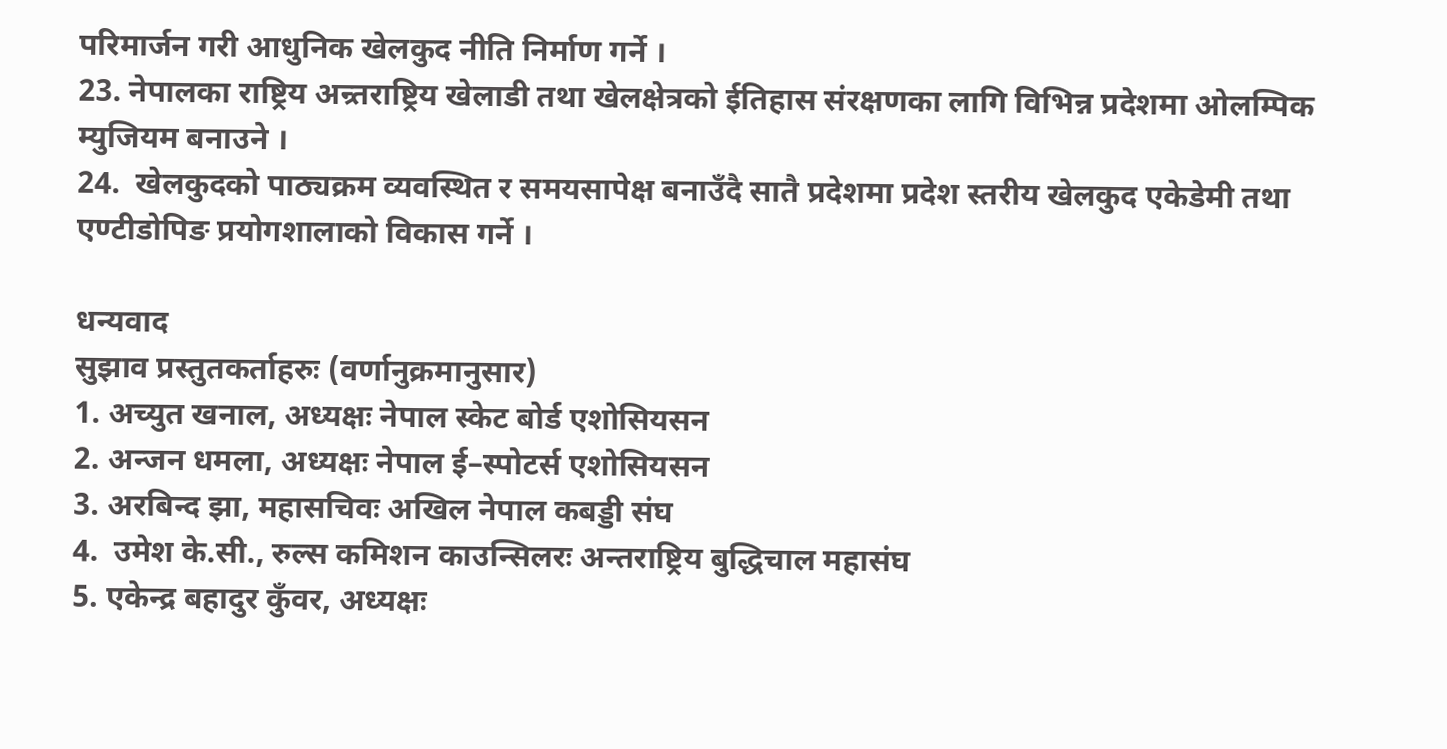परिमार्जन गरी आधुनिक खेलकुद नीति निर्माण गर्ने ।
23. नेपालका राष्ट्रिय अन्र्तराष्ट्रिय खेलाडी तथा खेलक्षेत्रको ईतिहास संरक्षणका लागि विभिन्न प्रदेशमा ओलम्पिक म्युजियम बनाउने ।
24.  खेलकुदको पाठ्यक्रम व्यवस्थित र समयसापेक्ष बनाउँदै सातै प्रदेशमा प्रदेश स्तरीय खेलकुद एकेडेमी तथा एण्टीडोपिङ प्रयोगशालाको विकास गर्ने ।

धन्यवाद
सुझाव प्रस्तुतकर्ताहरुः (वर्णानुक्रमानुसार)
1. अच्युत खनाल, अध्यक्षः नेपाल स्केट बोर्ड एशोसियसन
2. अन्जन धमला, अध्यक्षः नेपाल ई–स्पोटर्स एशोसियसन
3. अरबिन्द झा, महासचिवः अखिल नेपाल कबड्डी संघ
4.  उमेश के.सी., रुल्स कमिशन काउन्सिलरः अन्तराष्ट्रिय बुद्धिचाल महासंघ
5. एकेन्द्र बहादुर कुँवर, अध्यक्षः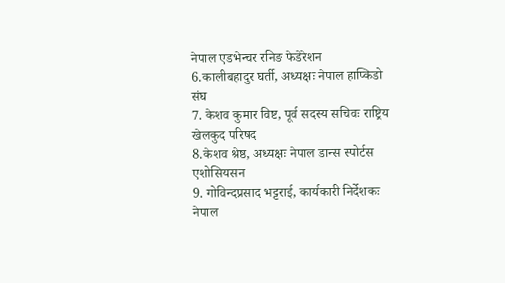नेपाल एडभेन्चर रनिङ फेडेरेशन
6.कालीबहादुर घर्ती, अध्यक्षः नेपाल हाप्किडो संघ
7. केशव कुमार विष्ट, पूर्व सदस्य सचिवः राष्ट्रिय खेलकुद परिषद
8.केशव श्रेष्ठ, अध्यक्षः नेपाल डान्स स्पोर्टस एशोसियसन
9. गोविन्दप्रसाद भट्टराई, कार्यकारी निर्देशकः नेपाल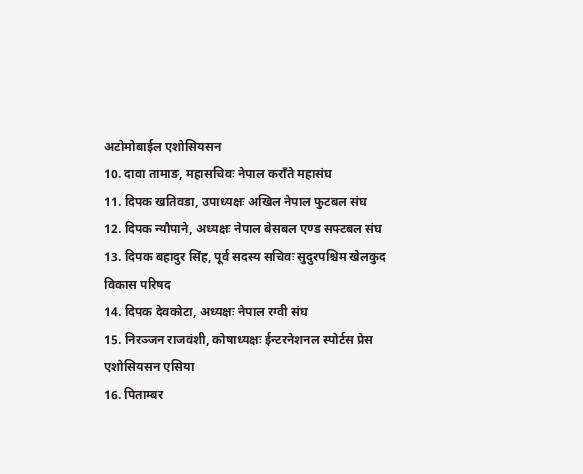अटोमोबाईल एशोसियसन
10. दावा तामाङ, महासचिवः नेपाल कराँते महासंघ
11. दिपक खतिवडा, उपाध्यक्षः अखिल नेपाल फुटबल संघ
12. दिपक न्यौपाने, अध्यक्षः नेपाल बेसबल एण्ड सफ्टबल संघ
13. दिपक बहादुर सिंह, पूर्व सदस्य सचिवः सुदुरपश्चिम खेलकुद विकास परिषद
14. दिपक देवकोटा, अध्यक्षः नेपाल रग्वी संघ
15. निरञ्जन राजवंशी, कोषाध्यक्षः ईन्टरनेशनल स्पोर्टस प्रेस एशोसियसन एसिया
16. पिताम्बर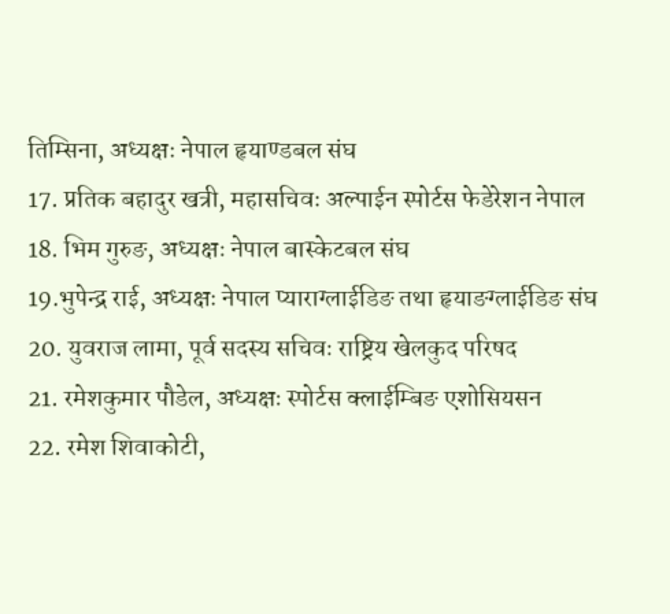तिम्सिना, अध्यक्षः नेपाल हृयाण्डबल संघ
17. प्रतिक बहादुर खत्री, महासचिवः अल्पाईन स्पोर्टस फेडेरेशन नेपाल
18. भिम गुरुङ, अध्यक्षः नेपाल बास्केटबल संघ
19.भुपेन्द्र राई, अध्यक्षः नेपाल प्याराग्लाईडिङ तथा हृयाङग्लाईडिङ संघ
20. युवराज लामा, पूर्व सदस्य सचिवः राष्ट्रिय खेलकुद परिषद
21. रमेशकुमार पौडेल, अध्यक्षः स्पोर्टस क्लाईम्बिङ एशोसियसन
22. रमेश शिवाकोटी,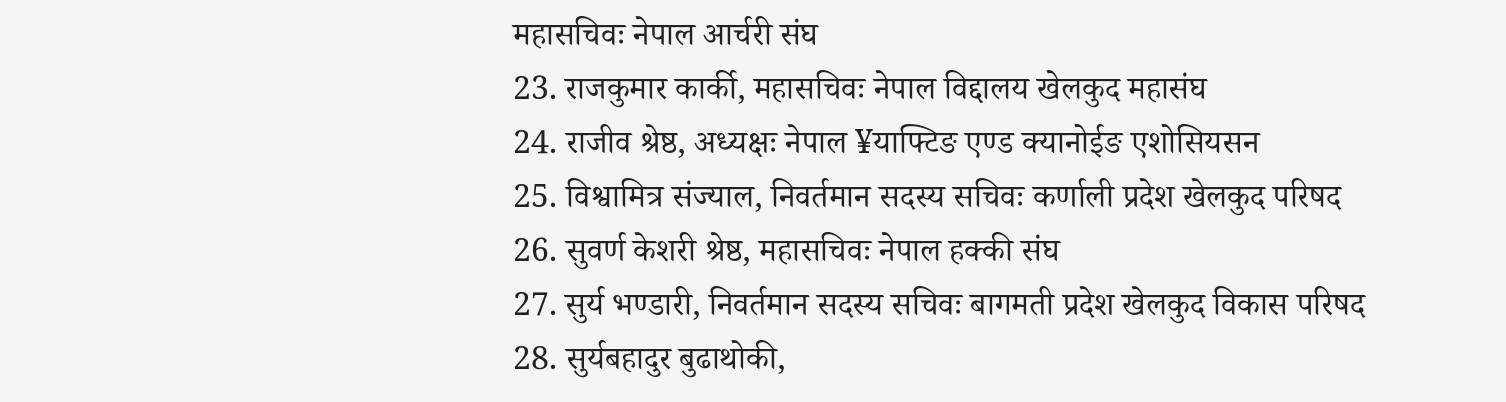महासचिवः नेपाल आर्चरी संघ
23. राजकुमार कार्की, महासचिवः नेपाल विद्दालय खेलकुद महासंघ
24. राजीव श्रेष्ठ, अध्यक्षः नेपाल ¥याफ्टिङ एण्ड क्यानोईङ एशोसियसन
25. विश्वामित्र संज्याल, निवर्तमान सदस्य सचिवः कर्णाली प्रदेश खेलकुद परिषद
26. सुवर्ण केशरी श्रेष्ठ, महासचिवः नेपाल हक्की संघ
27. सुर्य भण्डारी, निवर्तमान सदस्य सचिवः बागमती प्रदेश खेलकुद विकास परिषद
28. सुर्यबहादुर बुढाथोकी,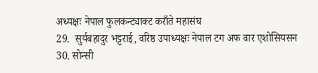अध्यक्षः नेपाल फुलकन्ट्याक्ट कराँते महासंघ
29.  सुर्यबहादुर भट्टराई, वरिष्ठ उपाध्यक्षः नेपाल टग अफ वार एशोसियसन
30. सोन्सी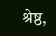श्रेष्ठ,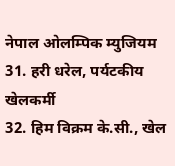नेपाल ओलम्पिक म्युजियम
31. हरी धरेल, पर्यटकीय खेलकर्मी
32. हिम विक्रम के.सी., खेल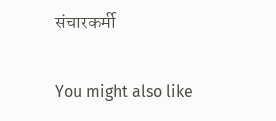संचारकर्मी

You might also like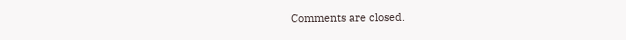Comments are closed.